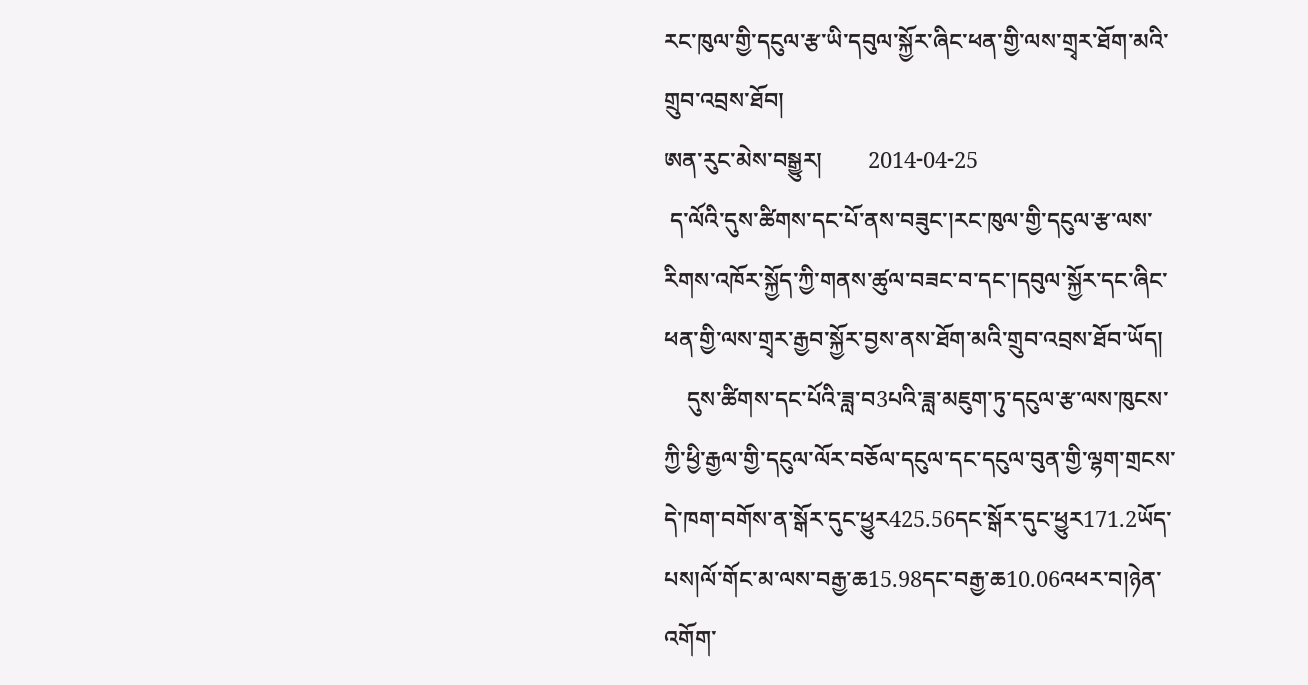རང་ཁུལ་གྱི་དངུལ་རྩ་ཡི་དབུལ་སྐྱོར་ཞིང་ཕན་གྱི་ལས་གྲྭར་ཐོག་མའི་གྲུབ་འབྲས་ཐོབ།
ཨན་རུང་མེས་བསྒྱུར།        2014-04-25
 ད་ལོའི་དུས་ཚིགས་དང་པོ་ནས་བཟུང་།རང་ཁུལ་གྱི་དངུལ་རྩ་ལས་རིགས་འཁོར་སྐྱོད་ཀྱི་གནས་ཚུལ་བཟང་བ་དང་།དབུལ་སྐྱོར་དང་ཞིང་ཕན་གྱི་ལས་གྲྭར་རྒྱབ་སྐྱོར་བྱས་ནས་ཐོག་མའི་གྲུབ་འབྲས་ཐོབ་ཡོད།
    དུས་ཚིགས་དང་པོའི་ཟླ་བ3པའི་ཟླ་མཇུག་ཏུ་དངུལ་རྩ་ལས་ཁུངས་ཀྱི་ཕྱི་རྒྱལ་གྱི་དངུལ་ལོར་བཅོལ་དངུལ་དང་དངུལ་བུན་གྱི་ལྷག་གྲངས་དེ་ཁག་བགོས་ན་སྒོར་དུང་ཕྱུར425.56དང་སྒོར་དུང་ཕྱུར171.2ཡོད་པས།ལོ་གོང་མ་ལས་བརྒྱ་ཆ15.98དང་བརྒྱ་ཆ10.06འཕར་བ།ཉེན་འགོག་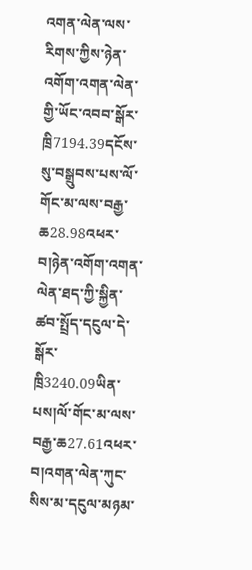འགན་ལེན་ལས་རིགས་ཀྱིས་ཉེན་འགོག་འགན་ལེན་གྱི་ཡོང་འབབ་སྒོར་ཁྲི7194.39དངོས་སུ་བསྒྲུབས་པས་ལོ་གོང་མ་ལས་བརྒྱ་ཆ28.98འཕར་བ།ཉེན་འགོག་འགན་ལེན་ཐད་ཀྱི་སྐྱིན་ཚབ་སྤྲོད་དངུལ་དེ་སྒོར་ཁྲི3240.09ཡིན་པས།ལོ་གོང་མ་ལས་བརྒྱ་ཆ27.61འཕར་བ།འགན་ལེན་ཀུང་སིས་མ་དངུལ་མཉམ་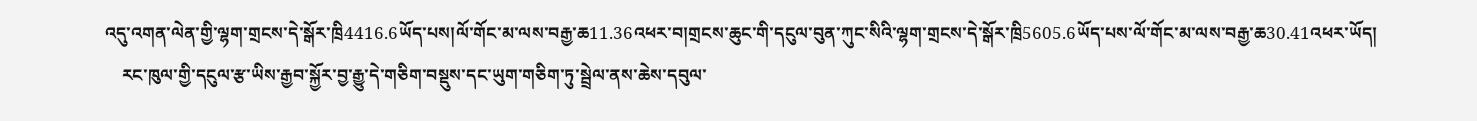འདུ་འགན་ལེན་གྱི་ལྷག་གྲངས་དེ་སྒོར་ཁྲི4416.6ཡོད་པས།ལོ་གོང་མ་ལས་བརྒྱ་ཆ11.36འཕར་བ།གྲངས་ཆུང་གི་དངུལ་བུན་ཀུང་སིའི་ལྷག་གྲངས་དེ་སྒོར་ཁྲི5605.6ཡོད་པས་ལོ་གོང་མ་ལས་བརྒྱ་ཆ30.41འཕར་ཡོད།
    རང་ཁུལ་གྱི་དངུལ་རྩ་ཡིས་རྒྱབ་སྐྱོར་བྱ་རྒྱུ་དེ་གཅིག་བསྡུས་དང་ཡུག་གཅིག་ཏུ་སྦྲེལ་ནས་ཆེས་དབུལ་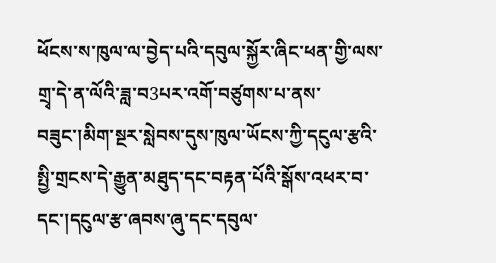ཕོངས་ས་ཁུལ་ལ་བྱེད་པའི་དབུལ་སྐྱོར་ཞིང་ཕན་གྱི་ལས་གྲྭ་དེ་ན་ལོའི་ཟླ་བ3པར་འགོ་བཙུགས་པ་ནས་བཟུང་།མིག་སྔར་སླེབས་དུས་ཁུལ་ཡོངས་ཀྱི་དངུལ་རྩའི་སྤྱི་གྲངས་དེ་རྒྱུན་མཐུད་དང་བརྟན་པོའི་སྒོས་འཕར་བ་དང་།དངུལ་རྩ་ཞབས་ཞུ་དང་དབུལ་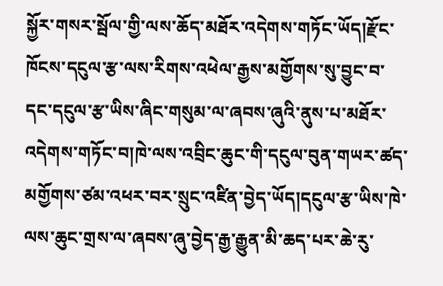སྐྱོར་གསར་སྦོལ་གྱི་ལས་ཆོད་མཐོར་འདེགས་གཏོང་ཡོད།རྫོང་ཁོངས་དངུལ་རྩ་ལས་རིགས་འཕེལ་རྒྱས་མགྱོགས་སུ་བྱུང་བ་དང་དངུལ་རྩ་ཡིས་ཞིང་གསུམ་ལ་ཞབས་ཞུའི་ནུས་པ་མཐོར་འདེགས་གཏོང་བ།ཁེ་ལས་འབྲིང་ཆུང་གི་དངུལ་བུན་གཡར་ཚད་མགྱོགས་ཙམ་འཕར་བར་སྲུང་འཛིན་བྱེད་ཡོད།དངུལ་རྩ་ཡིས་ཁེ་ལས་ཆུང་གྲས་ལ་ཞབས་ཞུ་བྱེད་རྒྱ་རྒྱུན་མི་ཆད་པར་ཆེ་རུ་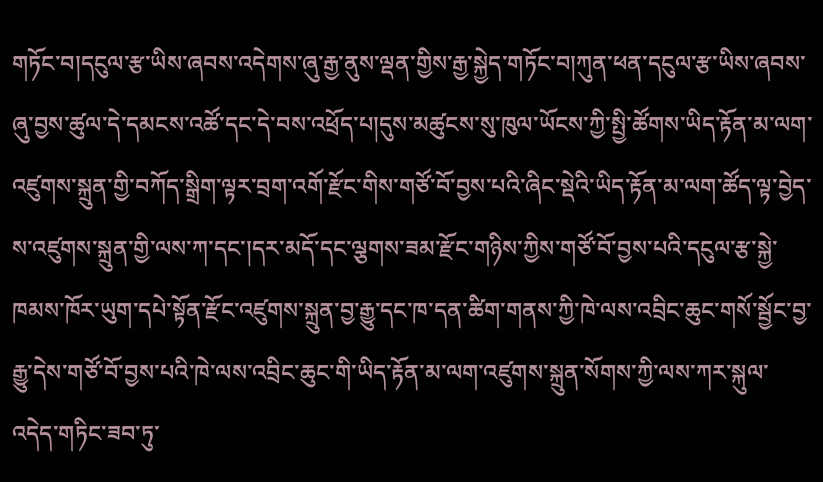གཏོང་བ།དངུལ་རྩ་ཡིས་ཞབས་འདེགས་ཞུ་རྒྱ་ནུས་ལྡན་གྱིས་རྒྱ་སྐྱེད་གཏོང་བ།ཀུན་ཕན་དངུལ་རྩ་ཡིས་ཞབས་ཞུ་བྱས་ཚུལ་དེ་དམངས་འཚོ་དང་དེ་བས་འཕྲོད་པ།དུས་མཚུངས་སུ་ཁུལ་ཡོངས་ཀྱི་སྤྱི་ཚོགས་ཡིད་རྟོན་མ་ལག་འཛུགས་སྐྲུན་གྱི་བཀོད་སྒྲིག་ལྟར་བྲག་འགོ་རྫོང་གིས་གཙོ་བོ་བྱས་པའི་ཞིང་སྡེའི་ཡིད་རྟོན་མ་ལག་ཚོད་ལྟ་བྱེད་ས་འཛུགས་སྐྲུན་གྱི་ལས་ཀ་དང་།དར་མདོ་དང་ལྕགས་ཟམ་རྫོང་གཉིས་ཀྱིས་གཙོ་བོ་བྱས་པའི་དངུལ་རྩ་སྐྱེ་ཁམས་ཁོར་ཡུག་དཔེ་སྟོན་རྫོང་འཛུགས་སྐྲུན་བྱ་རྒྱུ་དང་ཁ་དན་ཚིག་གནས་ཀྱི་ཁེ་ལས་འབྲིང་ཆུང་གསོ་སྦྱོང་བྱ་རྒྱུ་དེས་གཙོ་བོ་བྱས་པའི་ཁེ་ལས་འབྲིང་ཆུང་གི་ཡིད་རྟོན་མ་ལག་འཛུགས་སྐྲུན་སོགས་ཀྱི་ལས་ཀར་སྐུལ་འདེད་གཏིང་ཟབ་ཏུ་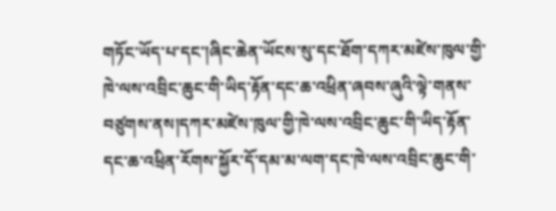གཏོང་ཡོད་པ་དང་།ཞིང་ཆེན་ཡོངས་སུ་དང་ཐོག་དཀར་མཛེས་ཁུལ་གྱི་ཁེ་ལས་འབྲིང་ཆུང་གི་ཡིད་རྟོན་དང་ཆ་འཕྲིན་ཞབས་ཞུའི་ལྟེ་གནས་བཙུགས་ནས།དཀར་མཛེས་ཁུལ་གྱི་ཁེ་ལས་འབྲིང་ཆུང་གི་ཡིད་རྟོན་དང་ཆ་འཕྲིན་རོགས་སྐྱོར་དོ་དམ་མ་ལག་དང་ཁེ་ལས་འབྲིང་ཆུང་གི་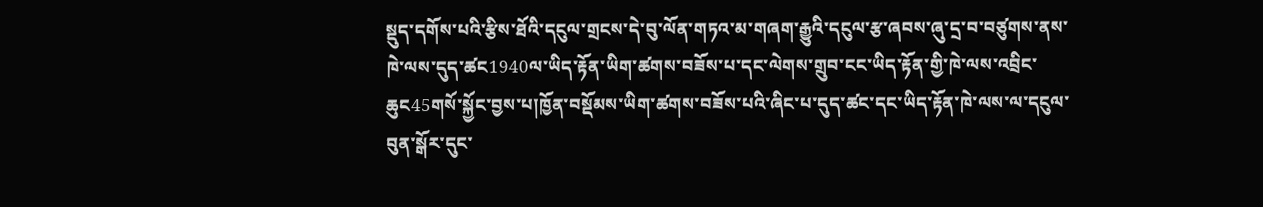སྡུད་དགོས་པའི་རྩིས་ཐོའི་དངུལ་གྲངས་དེ་བུ་ལོན་གཏའ་མ་གཞག་རྒྱུའི་དངུལ་རྩ་ཞབས་ཞུ་དྲ་བ་བཙུགས་ནས་ཁེ་ལས་དུད་ཚང1940ལ་ཡིད་རྟོན་ཡིག་ཚགས་བཟོས་པ་དང་ལེགས་གྲུབ་ངང་ཡིད་རྟོན་གྱི་ཁེ་ལས་འབྲིང་ཆུང45གསོ་སྐྱོང་བྱས་པ།ཁྱོན་བསྡོམས་ཡིག་ཚགས་བཟོས་པའི་ཞིང་པ་དུད་ཚང་དང་ཡིད་རྟོན་ཁེ་ལས་ལ་དངུལ་བུན་སྒོར་དུང་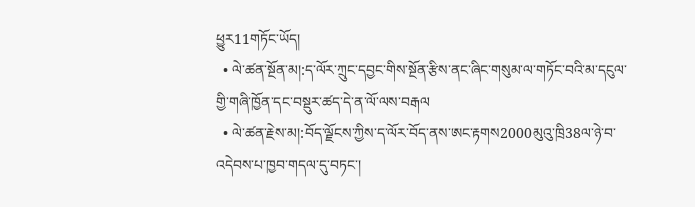ཕྱུར11གཏོང་ཡོད།
  • ལེ་ཚན་སྔོན་མ།:ད་ལོར་ཀྲུང་དབྱང་གིས་སྔོན་རྩིས་ནང་ཞིང་གསུམ་ལ་གཏོང་བའི་མ་དངུལ་གྱི་གཞི་ཁྱོན་དང་བསྡུར་ཚད་དེ་ན་ལོ་ལས་བརྒལ
  • ལེ་ཚན་རྗེས་མ།:བོད་ལྗོངས་ཀྱིས་ད་ལོར་བོད་ནས་ཨང་རྟགས2000མུའུ་ཁྲི38ལ་ཉེ་བ་འདེབས་པ་ཁྱབ་གདལ་དུ་བཏང་།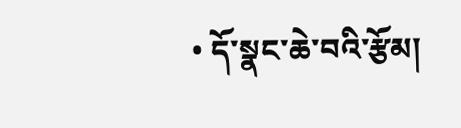• དོ་སྣང་ཆེ་བའི་རྩོམ།